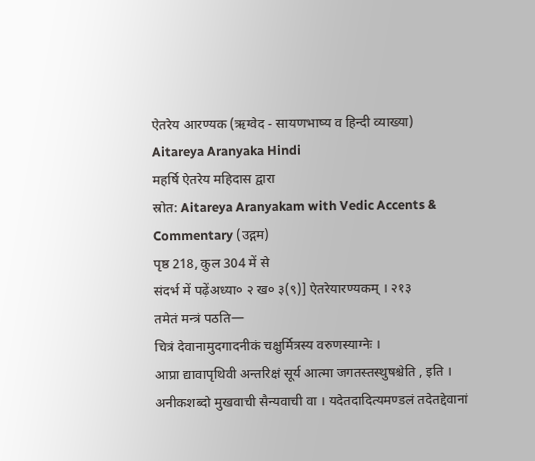ऐतरेय आरण्यक (ऋग्वेद - सायणभाष्य व हिन्दी व्याख्या)
Aitareya Aranyaka Hindi
महर्षि ऐतरेय महिदास द्वारा
स्रोत: Aitareya Aranyakam with Vedic Accents & Commentary (उद्गम)
पृष्ठ 218, कुल 304 में से
संदर्भ में पढ़ेंअध्या० २ ख० ३(९)] ऐतरेयारण्यकम् । २१३
तमेतं मन्त्रं पठति—
चित्रं देवानामुदगादनीकं चक्षुर्मित्रस्य वरुणस्याग्नेः ।
आप्रा द्यावापृथिवी अन्तरिक्षं सूर्य आत्मा जगतस्तस्थुषश्चेति , इति ।
अनीकशब्दो मुखवाची सैन्यवाची वा । यदेतदादित्यमण्डलं तदेतद्देवानां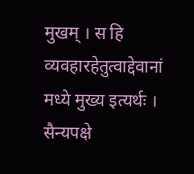मुखम् । स हि व्यवहारहेतुत्वाद्देवानां मध्ये मुख्य इत्यर्थः । सैन्यपक्षे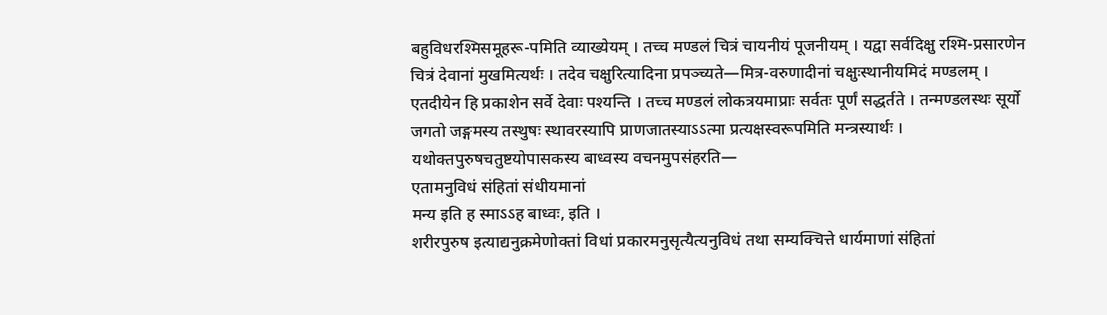बहुविधरश्मिसमूहरू-पमिति व्याख्येयम् । तच्च मण्डलं चित्रं चायनीयं पूजनीयम् । यद्वा सर्वदिक्षु रश्मि-प्रसारणेन चित्रं देवानां मुखमित्यर्थः । तदेव चक्षुरित्यादिना प्रपञ्च्यते—मित्र-वरुणादीनां चक्षुःस्थानीयमिदं मण्डलम् । एतदीयेन हि प्रकाशेन सर्वे देवाः पश्यन्ति । तच्च मण्डलं लोकत्रयमाप्राः सर्वतः पूर्णं सद्धर्तते । तन्मण्डलस्थः सूर्यो जगतो जङ्गमस्य तस्थुषः स्थावरस्यापि प्राणजातस्याऽऽत्मा प्रत्यक्षस्वरूपमिति मन्त्रस्यार्थः ।
यथोक्तपुरुषचतुष्टयोपासकस्य बाध्वस्य वचनमुपसंहरति—
एतामनुविधं संहितां संधीयमानां
मन्य इति ह स्माऽऽह बाध्वः, इति ।
शरीरपुरुष इत्याद्यनुक्रमेणोक्तां विधां प्रकारमनुसृत्यैत्यनुविधं तथा सम्यक्चित्ते धार्यमाणां संहितां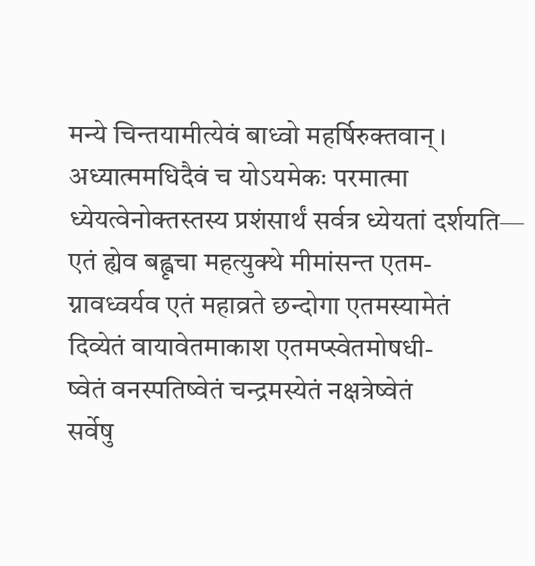मन्ये चिन्तयामीत्येवं बाध्वो महर्षिरुक्तवान् ।
अध्यात्ममधिदैवं च योऽयमेकः परमात्मा ध्येयत्वेनोक्तस्तस्य प्रशंसार्थं सर्वत्र ध्येयतां दर्शयति—
एतं ह्येव बह्वृचा महत्युक्थे मीमांसन्त एतम-
ग्नावध्वर्यव एतं महाव्रते छन्दोगा एतमस्यामेतं
दिव्येतं वायावेतमाकाश एतमप्स्वेतमोषधी-
ष्वेतं वनस्पतिष्वेतं चन्द्रमस्येतं नक्षत्रेष्वेतं
सर्वेषु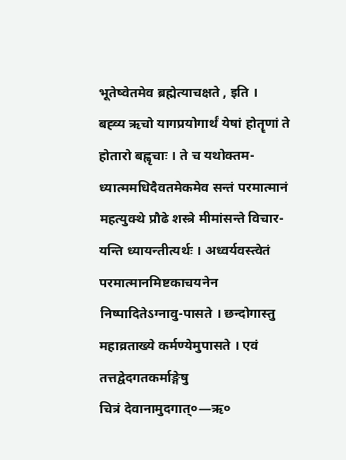भूतेष्वेतमेव ब्रह्मेत्याचक्षते , इति ।
बह्व्य ऋचो यागप्रयोगार्थं येषां होतॄणां ते होतारो बह्वृचाः । ते च यथोक्तम-ध्यात्ममधिदैवतमेकमेव सन्तं परमात्मानं महत्युक्थे प्रौढे शस्त्रे मीमांसन्ते विचार-यन्ति ध्यायन्तीत्यर्थः । अध्वर्यवस्त्वेतं परमात्मानमिष्टकाचयनेन निष्पादितेऽग्नावु-पासते । छन्दोगास्तु महाव्रताख्ये कर्मण्येमुपासते । एवं तत्तद्वेदगतकर्माङ्गेषु
चित्रं देवानामुदगात्०—ऋ०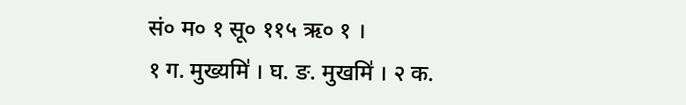सं० म० १ सू० ११५ ऋ० १ ।
१ ग. मुख्यमि॑ । घ. ङ. मुखमि॑ । २ क.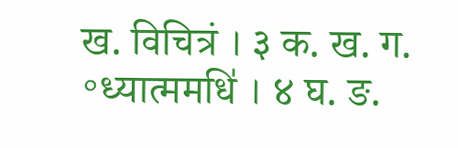ख. विचित्रं । ३ क. ख. ग. ॰ध्यात्ममधि॑ । ४ घ. ङ.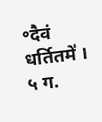॰दैवं धर्तितमे॑ । ५ ग.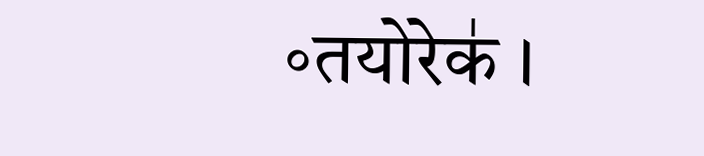॰तयोरेक॑ ।